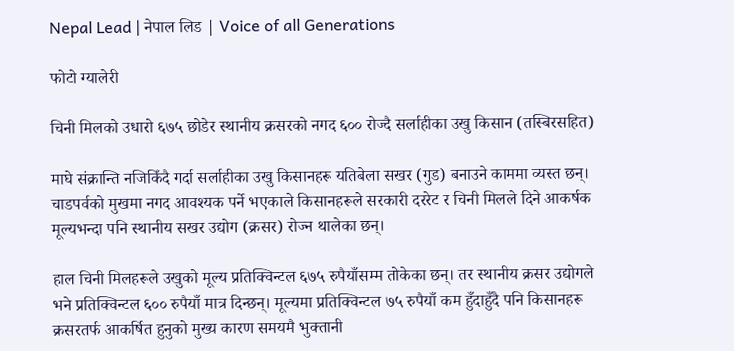Nepal Lead | नेपाल लिड | Voice of all Generations

फोटो ग्यालेरी

चिनी मिलको उधारो ६७५ छोडेर स्थानीय क्रसरको नगद ६०० रोज्दै सर्लाहीका उखु किसान (तस्बिरसहित)

माघे संक्रान्ति नजिकिँदै गर्दा सर्लाहीका उखु किसानहरू यतिबेला सखर (गुड) बनाउने काममा व्यस्त छन्। चाडपर्वको मुखमा नगद आवश्यक पर्ने भएकाले किसानहरूले सरकारी दररेट र चिनी मिलले दिने आकर्षक मूल्यभन्दा पनि स्थानीय सखर उद्योग (क्रसर) रोज्न थालेका छन्।

हाल चिनी मिलहरूले उखुको मूल्य प्रतिक्विन्टल ६७५ रुपैयाँसम्म तोकेका छन्। तर स्थानीय क्रसर उद्योगले भने प्रतिक्विन्टल ६०० रुपैयाँ मात्र दिन्छन्। मूल्यमा प्रतिक्विन्टल ७५ रुपैयाँ कम हुँदाहुँदै पनि किसानहरू क्रसरतर्फ आकर्षित हुनुको मुख्य कारण समयमै भुक्तानी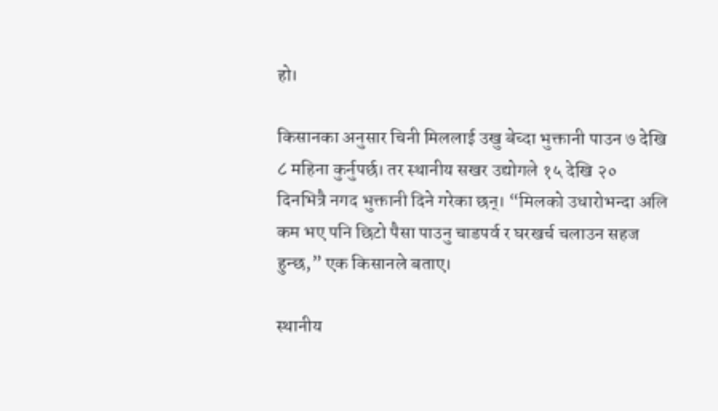हो।

किसानका अनुसार चिनी मिललाई उखु बेच्दा भुक्तानी पाउन ७ देखि ८ महिना कुर्नुपर्छ। तर स्थानीय सखर उद्योगले १५ देखि २० दिनभित्रै नगद भुक्तानी दिने गरेका छन्। “मिलको उधारोभन्दा अलि कम भए पनि छिटो पैसा पाउनु चाडपर्व र घरखर्च चलाउन सहज हुन्छ,” एक किसानले बताए।

स्थानीय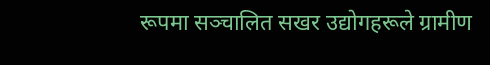रूपमा सञ्चालित सखर उद्योगहरूले ग्रामीण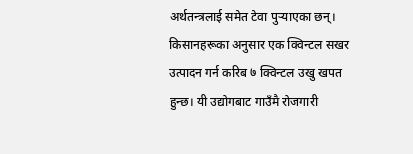अर्थतन्त्रलाई समेत टेवा पुर्‍याएका छन्। किसानहरूका अनुसार एक क्विन्टल सखर उत्पादन गर्न करिब ७ क्विन्टल उखु खपत हुन्छ। यी उद्योगबाट गाउँमै रोजगारी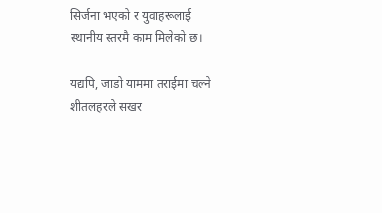सिर्जना भएको र युवाहरूलाई स्थानीय स्तरमै काम मिलेको छ।

यद्यपि, जाडो याममा तराईमा चल्ने शीतलहरले सखर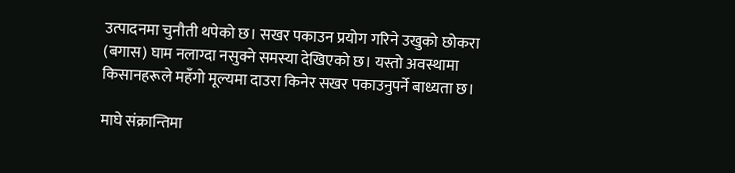उत्पादनमा चुनौती थपेको छ। सखर पकाउन प्रयोग गरिने उखुको छोकरा (बगास) घाम नलाग्दा नसुक्ने समस्या देखिएको छ। यस्तो अवस्थामा किसानहरूले महँगो मूल्यमा दाउरा किनेर सखर पकाउनुपर्ने बाध्यता छ।

माघे संक्रान्तिमा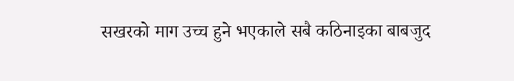सखरको माग उच्च हुने भएकाले सबै कठिनाइका बाबजुद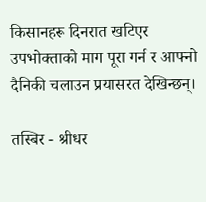किसानहरू दिनरात खटिएर उपभोक्ताको माग पूरा गर्न र आफ्नो दैनिकी चलाउन प्रयासरत देखिन्छन्।

तस्बिर - श्रीधर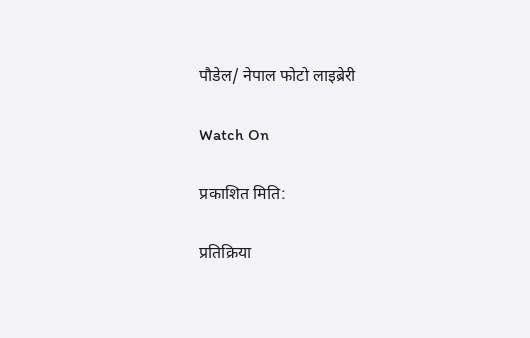पौडेल/ नेपाल फोटो लाइब्रेरी

Watch On

प्रकाशित मिति:

प्रतिक्रिया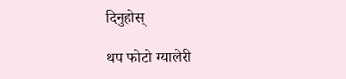दिनुहोस्

थप फोटो ग्यालेरी